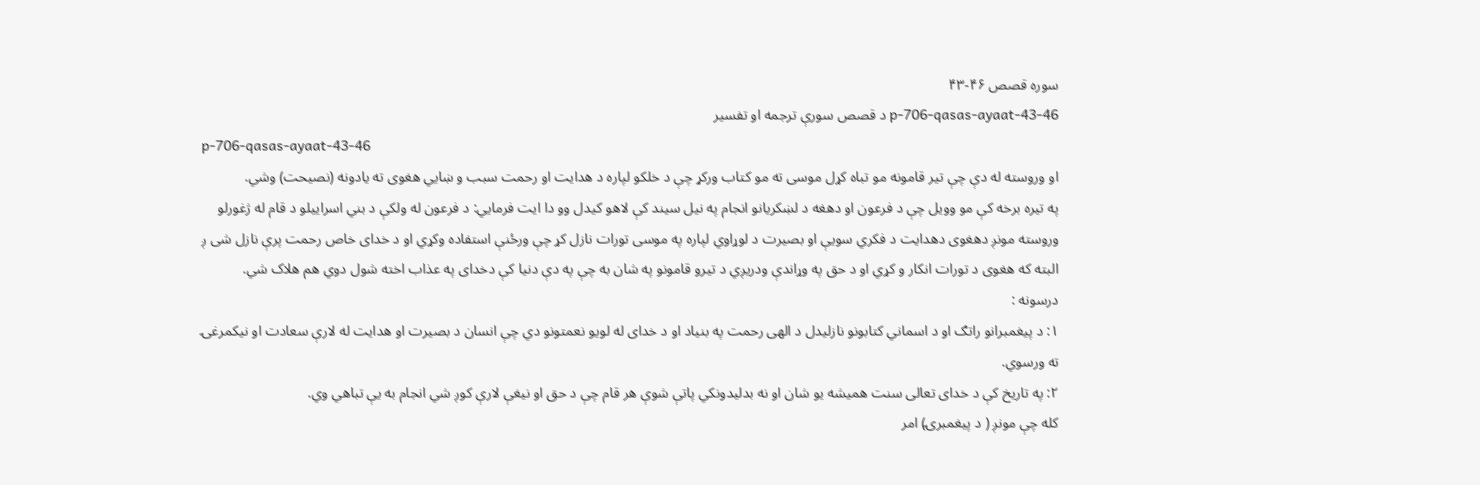سوره قصص ۴۶-۴۳
p-706-qasas-ayaat-43-46 د قصص سورې ترجمه او تفسیر
p-706-qasas-ayaat-43-46
او وروسته له دې چې تیر قامونه مو تباه کړل موسی ته مو کتاب ورکړ چې د خلکو لپاره د هدایت او رحمت سبب و ښایي هغوی ته یادونه (نصیحت) وشي.
په تیره برخه کې مو وویل چې د فرعون او دهغه د لښکریانو انجام په نیل سیند کې لاهو کیدل وو دا ایت فرمایي: د فرعون له ولکې د بني اسراییلو د قام له ژغورلو وروسته مونږ دهغوی دهدایت د فکري سویې او بصیرت د لوړاوي لپاره په موسی تورات نازل کړ چې ورځنې استفاده وکړي او د خدای خاص رحمت پرې نازل شی ږ البته که هغوی د تورات انکار و کړي او د حق په وړاندې ودریږي د تیرو قامونو په شان به چې په دې دنیا کې دخدای په عذاب اخته شول دوي هم هلاک شي.
درسونه :
۱: د پیغمبرانو راتګ او د اسماني کتابونو نازلیدل د الهی رحمت په بنیاد او د خدای له لویو نعمتونو دي چې انسان د بصیرت او هدایت له لارې سعادت او نیکمرغۍ ته ورسوي.
۲: په تاریخ کې د خدای تعالی سنت همیشه یو شان او نه بدلیدونکي پاتې شوې هر قام چې د حق او نیغې لارې کوږ شي انجام به یې تباهي وي.
کله چې مونږ ( د پیغمبرۍ) امر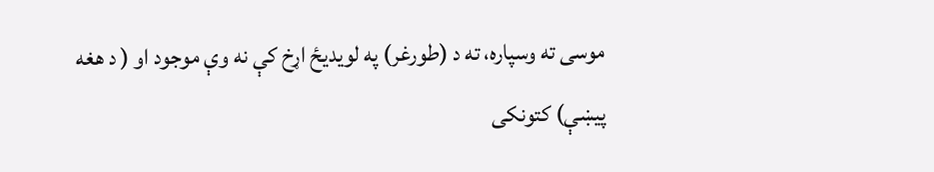موسی ته وسپاره، ته د (طورغر) په لویدیځ اړخ کې نه وې موجود او ( د هغه پيښې) کتونکی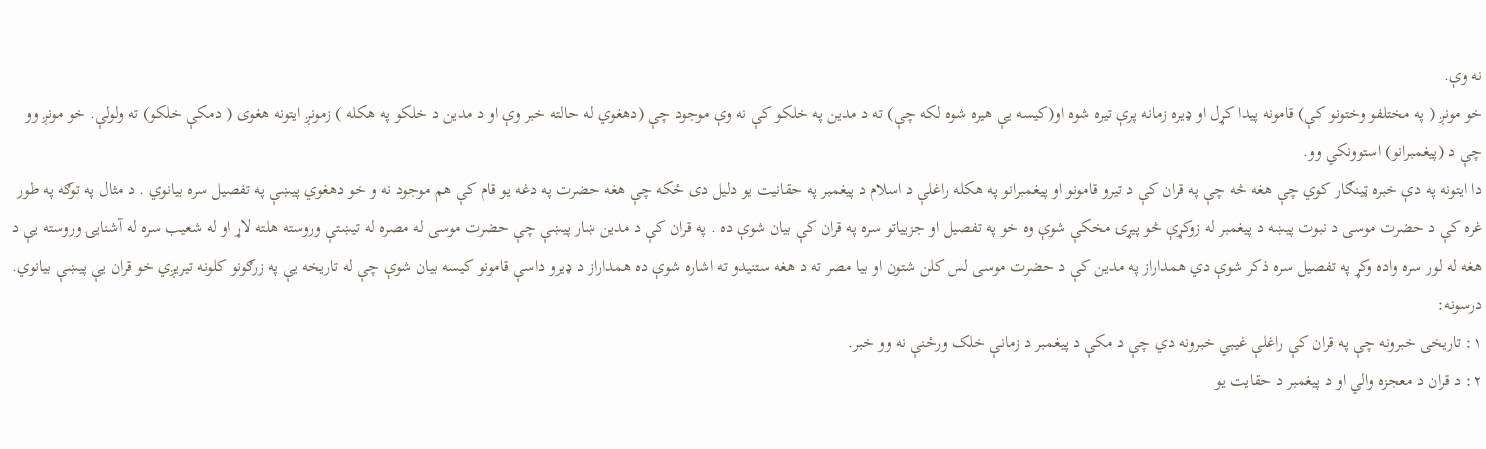نه وې.
خو مونږ ( په مختلفو وختونو کې) قامونه پیدا کړل او ډیره زمانه پرې تیره شوه او(کیسه یې هیره شوه لکه چې) ته د مدین په خلکو کې نه وې موجود چې (دهغوي له حالته خبر وې او د مدین د خلکو په هکله ) زمونږ ایتونه هغوی ( دمکې خلکو) ته ولولې. خو مونږ وو چې د (پیغمبرانو) استوونکي وو.
دا ایتونه په دې خبره ټینګار کوي چې هغه څه چې په قران کې د تیرو قامونو او پیغمبرانو په هکله راغلې د اسلام د پیغمبر په حقانیت یو دلیل دی ځکه چې هغه حضرت په دغه یو قام کې هم موجود نه و خو دهغوي پیښې په تفصیل سره بیانوي . د مثال په توګه په طور غره کې د حضرت موسی د نبوت پیښه د پیغمبر له زوکړې څو پیړۍ مخکې شوې وه خو په تفصیل او جزییاتو سره په قران کې بیان شوې ده . په قران کې د مدین ښار پیښې چې حضرت موسی له مصره له تیښتې وروسته هلته لاړ او له شعیب سره له آشنایۍ وروسته یې د هغه له لور سره واده وکړ په تفصیل سره ذکر شوې دي همداراز په مدین کې د حضرت موسی لس کلن شتون او بیا مصر ته د هغه ستنیدو ته اشاره شوې ده همداراز د ډیرو داسې قامونو کیسه بیان شوې چې له تاریخه یې په زرګونو کلونه تیریږي خو قران یې پیښې بیانوي.
درسونه:
۱: تاریخی خبرونه چې په قران کې راغلې غیبي خبرونه دي چې د مکې د پیغمبر د زمانې خلک ورځنې نه وو خبر.
۲: د قران د معجزه والي او د پیغمبر د حقایت یو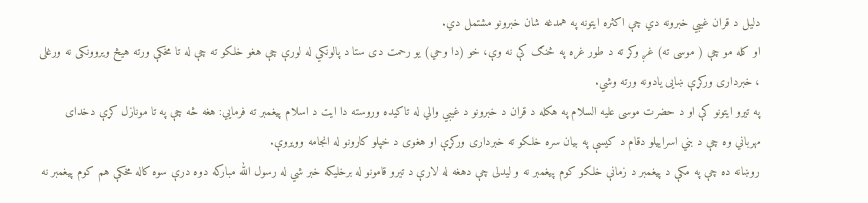دلیل د قران غیبي خبرونه دي چې اکثره ایتونه په همدغه شان خبرونو مشتمل دي.
او کله مو چې ( موسی ته) غږ وکړ ته د طور غره په څنګ کې نه وې، خو (دا وحي) یو رحمت دی ستا د پالونکي له لورې چې هغو خلکو ته چې له تا مخکې ورته هیڅ ویروونکی نه ورغلی ، خبرداری ورکړې ښایی یادونه ورته وشي.
په تیرو ایتونو کې او د حضرت موسی علیه السلام په هکله د قران د خبرونو د غیبي والي له تاکیده وروسته دا ایت د اسلام پیغمبر ته فرمایي: هغه څه چې په تا مونازل کړې دخدای مهرباني وه چې د بني اسراییلو دقام د کیسې په بیان سره خلکو ته خبرداری ورکړې او هغوی د خپلو کارونو له انجامه وویروې.
روښانه ده چې په مکې د پیغمبر د زمانې خلکو کوم پیغمبر نه و لیدلی چې دهغه له لارې د تیرو قامونو له برخلیکه خبر شي له رسول الله مبارکه دوه درې سوه کاله مخکې هم کوم پیغمبر نه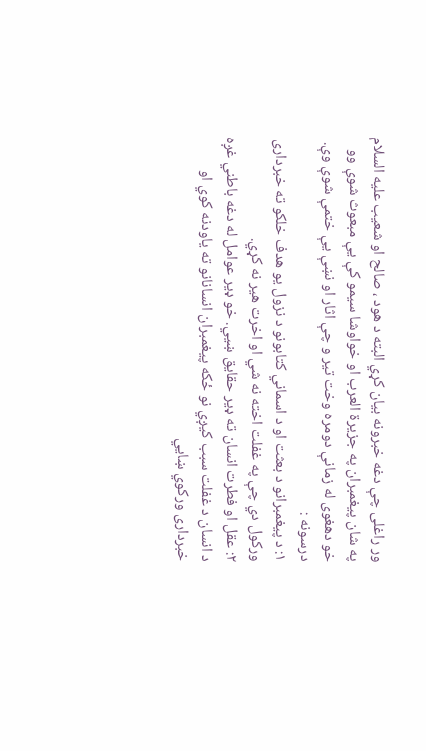ور راغلی چې دغه خبرونه بیان کړي البته د هود ، صالح او شعیب علیه السلام په شان پیغمبران په جزیرة العرب او خواوشا سیمو کې یې مبعوث شوې وو خو دهغوی له زمانې دومره وخت تیر و چې اثار او نښې یې ختمې شوې وې.
درسونه :
۱: د پیغمبرانو د بعثت او د اسماني کتابونو د نزول یو هدف خلکو ته خبرداری ورکول دي چې په غفلت اخته نه شي او اخرت هیر نه کړي.
۲: عقل او فطرت انسان ته ډیر حقایق ښیي. خو ډیر عوامل له دغه باطني غږه د انسان د غفلت سبب کیږي نو ځکه پیغمبران انسانانو ته یاودنه کوي او خبرداری ورکوي ښایي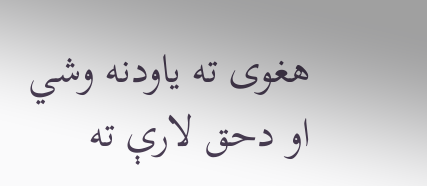هغوی ته یاودنه وشي او دحق لارې ته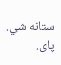ستانه شي.
پای.